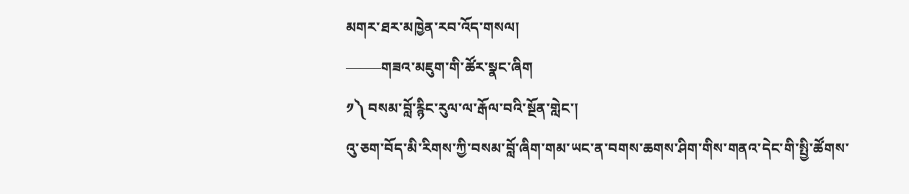མགར་ཐར་མཁྱེན་རབ་འོད་གསལ།
——–གཟའ་མཇུག་གི་ཚོར་སྣང་ཞིག
༡༽ བསམ་བློ་རྙིང་རུལ་ལ་རྒོལ་བའི་སྔོན་གླེང་།
འུ་ཅག་བོད་མི་རིགས་ཀྱི་བསམ་བློ་ཞིག་གམ་ཡང་ན་བགས་ཆགས་ཤིག་གིས་གནའ་དེང་གི་སྤྱི་ཚོགས་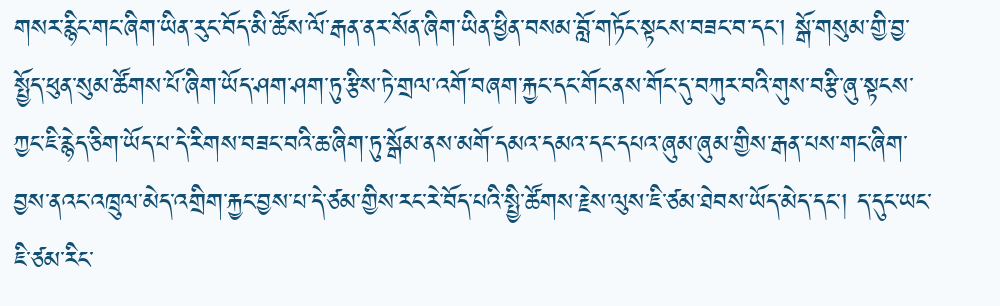གསར་རྙིང་གང་ཞིག་ཡིན་རུང་བོད་མི་ཚོས་ལོ་རྒན་ནར་སོན་ཞིག་ཡིན་ཕྱིན་བསམ་བློ་གཏོང་སྟངས་བཟང་བ་དང་། སྒོ་གསུམ་གྱི་བྱ་སྤྱོད་ཕུན་སུམ་ཚོགས་པོ་ཞིག་ཡོད་ཤག་ཤག་ཏུ་རྩིས་ཏེ་གྲལ་འགོ་བཞག་རྐྱང་དང་གོང་ནས་གོང་དུ་བཀུར་བའི་གུས་བརྩི་ཞུ་སྟངས་ཀྱང་ཇི་རྙེད་ཅིག་ཡོད་པ་དེ་རིགས་བཟང་བའི་ཆ་ཞིག་ཏུ་སྒོམ་ནས་མགོ་དམའ་དམའ་དང་དཔའ་ཞུམ་ཞུམ་གྱིས་རྒན་པས་གང་ཞིག་བྱས་ནའང་འཁྲུལ་མེད་འགྲིག་རྐྱང་བྱས་པ་དེ་ཙམ་གྱིས་རང་རེ་བོད་པའི་སྤྱི་ཚོགས་རྗེས་ལུས་ཇི་ཙམ་ཐེབས་ཡོད་མེད་དང་། ད་དུང་ཡང་ཇི་ཙམ་རིང་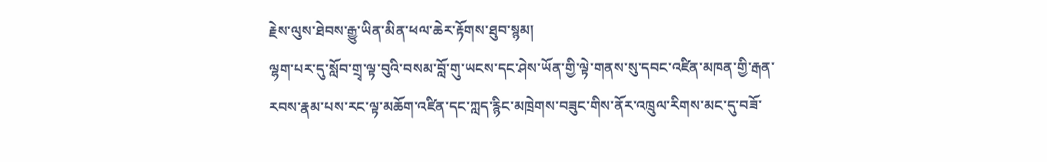རྗེས་ལུས་ཐེབས་རྒྱུ་ཡིན་མིན་ཕལ་ཆེར་རྟོགས་ཐུབ་སྙམ།
ལྷག་པར་དུ་སློབ་གྲྭ་ལྟ་བུའི་བསམ་བློ་གུ་ཡངས་དང་ཤེས་ཡོན་གྱི་ལྟེ་གནས་སུ་དབང་འཛིན་མཁན་གྱི་རྒན་རབས་རྣམ་པས་རང་ལྟ་མཆོག་འཛིན་དང་ཀླད་རྙིང་མཁྲེགས་བཟུང་གིས་ནོར་འཁྲུལ་རིགས་མང་དུ་བཟོ་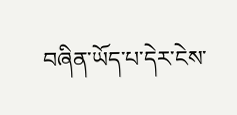བཞིན་ཡོད་པ་དེར་ངེས་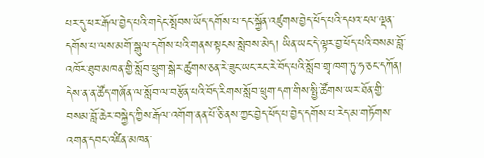པར་དུ་ཕར་རྒོལ་བྱེད་པའི་གདེང་སྤོབས་ཡོད་དགོས་པ་དང་སྐྱོན་འཛུགས་བྱེད་ཕོད་པའི་དཔའ་ངལ་ལྡན་དགོས་པ་ལས་མགོ་སྒུལ་དགོས་པའི་གནས་སྟངས་སླེབས་མེད། ཡིན་ཡང་དེ་ལྟར་བྱ་ཕོད་པའི་བསམ་བློ་འཁོར་ཐུབ་མཁན་གྱི་སློབ་ཕྲུག་སྒེར་ཚུགས་ཅན་རེ་ཟུང་ཡང་རང་རེ་བོད་པའི་སློབ་གྲྭ་ཁག་ཏུ་ཧ་ཅང་དཀོན།
དེས་ན་ན་ཚོད་གཞོན་ལ་སློབ་ལ་བརྩོན་པའི་བོད་རིགས་སློབ་ཕྲུག་དག་གིས་སྤྱི་ཚོགས་ཡར་ཐོན་གྱི་བསམ་བློ་ཆེར་བསྐྱེད་ཀྱིས་རྒོལ་འགོག་ནན་པོ་ཅི་ནས་ཀྱང་བྱེད་ཕོད་པ་བྱེད་དགོས་པ་རེད་མ་གཏོགས་འགན་དབང་འཛིན་མཁན་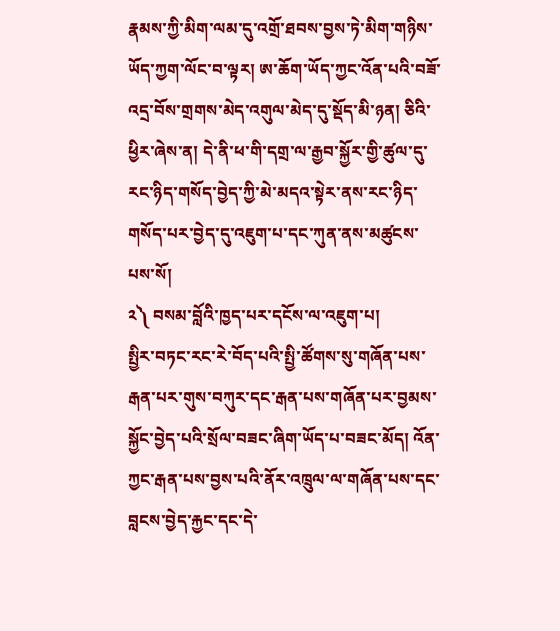རྣམས་ཀྱི་མིག་ལམ་དུ་འགྲོ་ཐབས་བྱས་ཏེ་མིག་གཉིས་ཡོད་ཀྱག་ལོང་བ་ལྟར། ཨ་ཆོག་ཡོད་ཀྱང་འོན་པའི་བཟོ་འདྲ་བོས་གྲགས་མེད་འགུལ་མེད་དུ་སྡོད་མི་ཉན། ཅིའི་ཕྱིར་ཞེས་ན། དེ་ནི་ཕ་གི་དགྲ་ལ་རྒྱབ་སྐྱོར་གྱི་ཚུལ་དུ་རང་ཉིད་གསོད་བྱེད་ཀྱི་མེ་མདའ་སྟེར་ནས་རང་ཉིད་གསོད་པར་བྱེད་དུ་འཇུག་པ་དང་ཀུན་ནས་མཚུངས་པས་སོ།
༢༽ བསམ་བློའི་ཁྱད་པར་དངོས་ལ་འཇུག་པ།
སྤྱིར་བཏང་རང་རེ་བོད་པའི་སྤྱི་ཚོགས་སུ་གཞོན་པས་རྒན་པར་གུས་བཀུར་དང་རྒན་པས་གཞོན་པར་བྱམས་སྐྱོང་བྱེད་པའི་སྲོལ་བཟང་ཞིག་ཡོད་པ་བཟང་མོད། འོན་ཀྱང་རྒན་པས་བྱས་པའི་ནོར་འཁྲུལ་ལ་གཞོན་པས་དང་བླངས་བྱེད་རྐྱང་དང་དེ་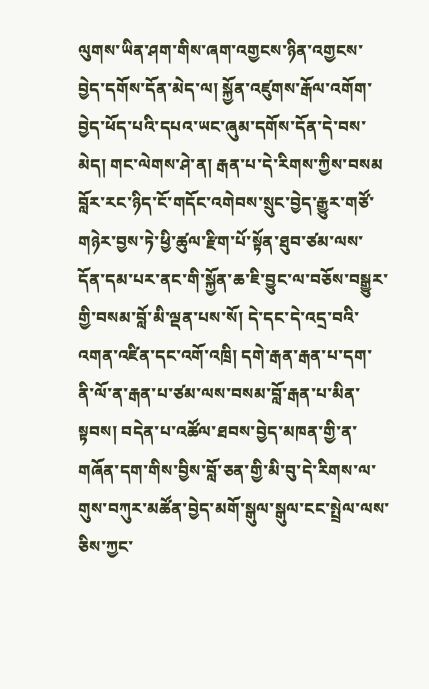ལུགས་ཡིན་ཤག་གིས་ཞག་འགྱངས་ཉིན་འགྱངས་བྱེད་དགོས་དོན་མེད་ལ། སྐྱོན་འཛུགས་རྒོལ་འགོག་བྱེད་ཕོད་པའི་དཔའ་ཡང་ཞུམ་དགོས་དོན་དེ་བས་མེད། གང་ལེགས་ཤེ་ན། རྒན་པ་དེ་རིགས་ཀྱིས་བསམ
བློར་རང་ཉིད་ངོ་གདོང་འགེབས་སྲུང་བྱེད་རྒྱུར་གཙོ་གཉེར་བྱས་ཏེ་ཕྱི་ཚུལ་རྫིག་པོ་སྟོན་ཐུབ་ཙམ་ལས་དོན་དམ་པར་ནང་གི་སྐྱོན་ཆ་ཇི་བྱུང་ལ་བཅོས་བསྒྱུར་གྱི་བསམ་བློ་མི་ལྡན་པས་སོ། དེ་དང་དེ་འདྲ་བའི་འགན་འཛིན་དང་འགོ་འཁྲི། དགེ་རྒན་རྒན་པ་དག་ནི་ལོ་ན་རྒན་པ་ཙམ་ལས་བསམ་བློ་རྒན་པ་མིན་སྟབས། བདེན་པ་འཚོལ་ཐབས་བྱེད་མཁན་གྱི་ན་གཞོན་དག་གིས་བྱིས་བློ་ཅན་གྱི་མི་བུ་དེ་རིགས་ལ་གུས་བཀུར་མཚོན་བྱེད་མགོ་སྒུལ་སྒུལ་ངང་སྤྲེལ་ལས་ཅིས་ཀྱང་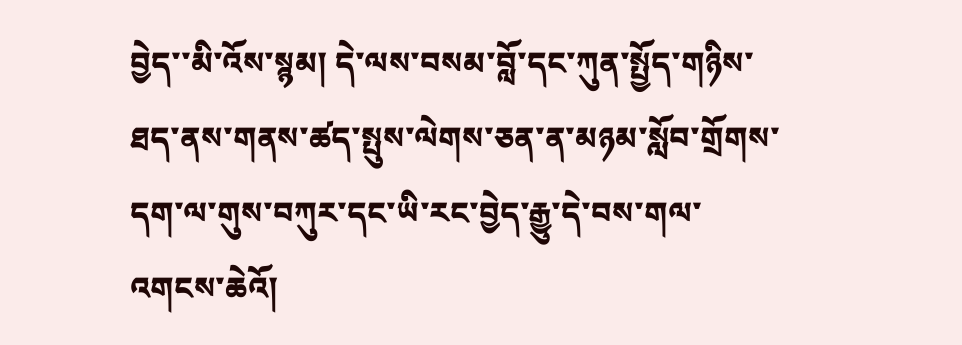བྱེད་་མི་འོས་སྙམ། དེ་ལས་བསམ་བློ་དང་ཀུན་སྤྱོད་གཉིས་ཐད་ནས་གནས་ཚད་སྤུས་ལེགས་ཅན་ན་མཉམ་སློབ་གྲོགས་དག་ལ་གུས་བཀུར་དང་ཡི་རང་བྱེད་རྒྱུ་དེ་བས་གལ་འགངས་ཆེའོ།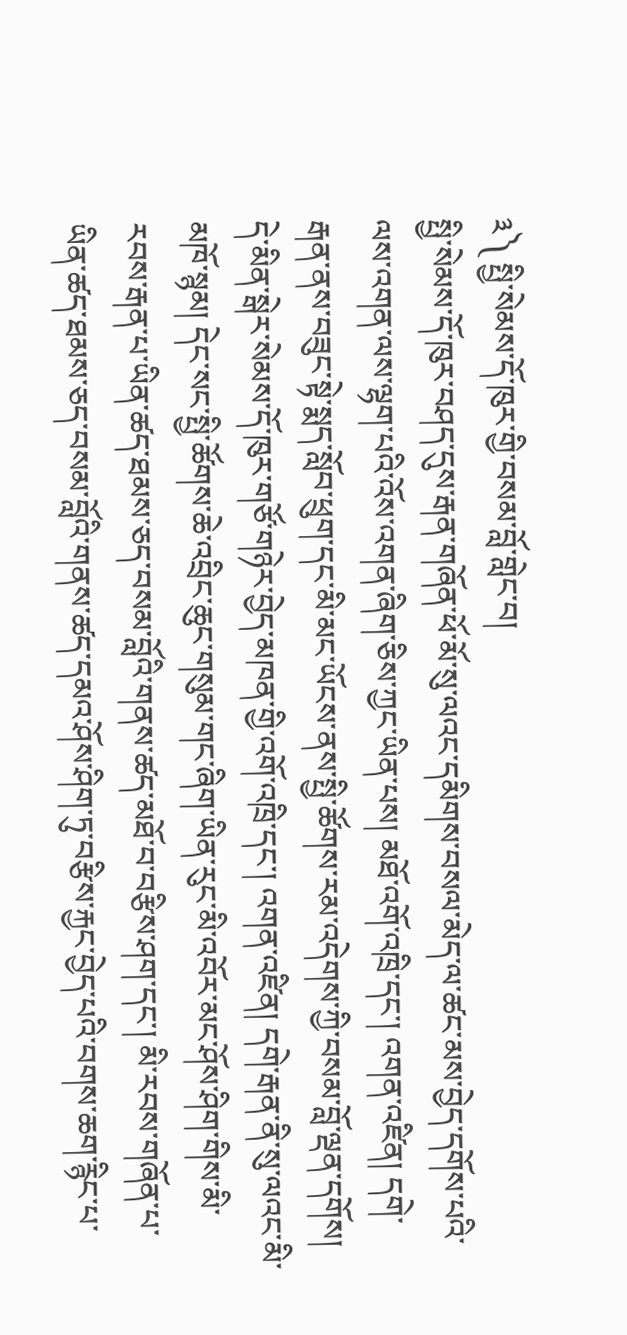༣༽ སྤྱི་སེམས་དོ་ཁུར་གྱི་བསམ་བློ་གླེང་བ།
སྤྱི་སེམས་དོ་ཁུར་བཤད་དུས་རྒན་གཞོན་ཕོ་མོ་སུ་ལའང་དམིགས་བསལ་མེད་ལ་ཚང་མས་བྱེད་དགོས་པའི་ལས་འགན་ལས་ལྷག་པའི་འོས་འགན་ཞིག་ཅིས་ཀྱང་ཡིན་པས། མཐོ་འགོ་འཁྲི་དང་། འགན་འཛིན། དགེ་རྒན་ནས་བཟུང་སྟེ་སྨད་སློབ་ཕྲུག་དང་མི་མང་ཡོངས་ནས་སྤྱི་ཚོགས་རམ་འདེགས་ཀྱི་བསམ་བློ་ལྡན་དགོས། དེ་མིན་སྒེར་སེམས་དོ་ཁུར་གཙོ་གཉེར་བྱེད་མཁན་གྱི་འགོ་འཁྲི་དང་། འགན་འཛིན། དགེ་རྒན་ནི་སུ་ལའང་མི་མཁོ་སྙམ། དེང་སང་སྤྱི་ཚོགས་ཆེ་འབྲིང་ཆུང་གསུམ་གང་ཞིག་ཡིན་རུང་མི་འབོར་མང་ཤོས་ཤིག་གིས་མི་རབས་རྒན་པ་ཡིན་ཚད་ཐམས་ཅད་བསམ་བློའི་གནས་ཚད་མཐོ་བ་བརྩིས་ཤག་དང་། མི་རབས་གཞོན་པ་ཡིན་ཚད་ཐམས་ཅད་བསམ་བློའི་གནས་ཚད་དམའ་ཤོས་ཤིག་ཏུ་བརྩིས་རྐྱང་བྱེད་པའི་བགས་ཆག་རྙིང་པ་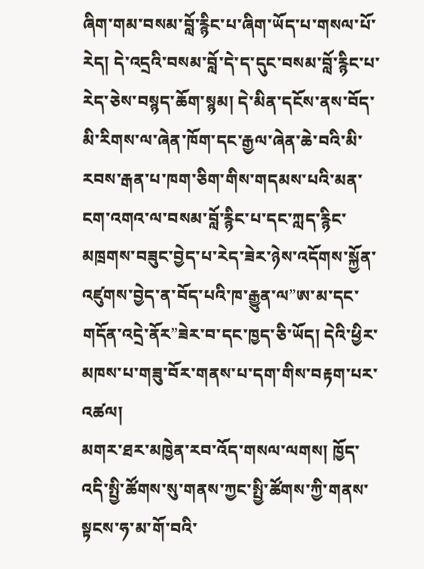ཞིག་གམ་བསམ་བློ་རྙིང་པ་ཞིག་ཡོད་པ་གསལ་པོ་རེད། དེ་འདྲའི་བསམ་བློ་དེ་ད་དུང་བསམ་བློ་རྙིང་པ་རེད་ཅེས་བསྙད་ཆོག་སྙམ། དེ་མིན་དངོས་ནས་བོད་མི་རིགས་ལ་ཞེན་ཁོག་དང་རྒྱལ་ཞེན་ཆེ་བའི་མི་རབས་རྒན་པ་ཁག་ཅིག་གིས་གདམས་པའི་མན་ངག་འགའ་ལ་བསམ་བློ་རྙིང་པ་དང་ཀླད་རྙིང་མཁྲགས་བཟུང་བྱེད་པ་རེད་ཟེར་ཉེས་འདོགས་སྐྱོན་འཛུགས་བྱེད་ན་བོད་པའི་ཁ་རྒྱུན་ལ”ཨ་མ་དང་གདོན་འདྲེ་ནོར”ཟེར་བ་དང་ཁྱད་ཅི་ཡོད། དེའི་ཕྱིར་མཁས་པ་གཟུ་བོར་གནས་པ་དག་གིས་བརྟག་པར་འཚལ།
མགར་ཐར་མཁྱེན་རབ་འོད་གསལ་ལགས། ཁྱོད་འདི་སྤྱི་ཚོགས་སུ་གནས་ཀྱང་སྤྱི་ཚོགས་ཀྱི་གནས་སྟངས་ཧ་མ་གོ་བའི་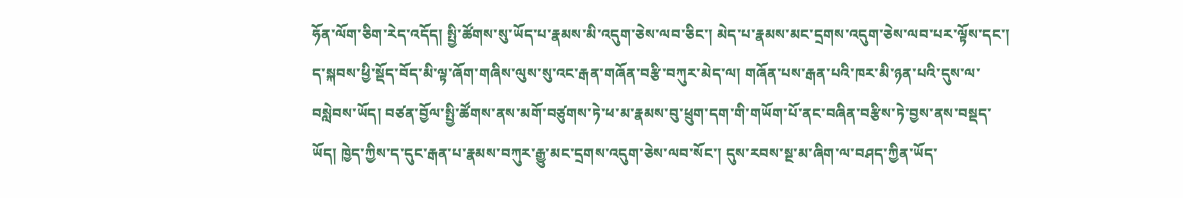ཧོན་ལོག་ཅིག་རེད་འདོད། སྤྱི་ཚོགས་སུ་ཡོད་པ་རྣམས་མི་འདུག་ཅེས་ལབ་ཅིང་། མེད་པ་རྣམས་མང་དྲགས་འདུག་ཅེས་ལབ་པར་ལྟོས་དང་། ད་སྐབས་ཕྱི་སྡོད་བོད་མི་ལྟ་ཞོག་གཞིས་ལུས་སུ་འང་རྒན་གཞོན་བརྩི་བཀུར་མེད་ལ། གཞོན་པས་རྒན་པའི་ཁར་མི་ཉན་པའི་དུས་ལ་བསླེབས་ཡོད། བཙན་བྱོལ་སྤྱི་ཚོགས་ནས་མགོ་བཙུགས་ཏེ་ཕ་མ་རྣམས་བུ་ཕྲུག་དག་གི་གཡོག་པོ་ནང་བཞིན་བརྩིས་ཏེ་བྱས་ནས་བསྡད་ཡོད། ཁྱེད་ཀྱིས་ད་དུང་རྒན་པ་རྣམས་བཀུར་རྒྱུ་མང་དྲགས་འདུག་ཅེས་ལབ་སོང་། དུས་རབས་སྔ་མ་ཞིག་ལ་བཤད་ཀྱིན་ཡོད་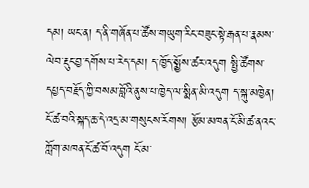དམ། ཡང་ན། ད་ནི་གཞོན་པ་ཚོས་གཡུག་རིང་བཟུང་སྟེ་རྒན་པ་རྣམས་ལེབ་རྡུང་བྱ་དགོས་པ་རེད་དམ། ད་ཁྱོད་སྨྱོས་ཚར་འདུག སྤྱི་ཚོགས་དཔྱད་བརྗོད་ཀྱི་བསམ་བློའི་ནུས་པ་ཁྱེད་ལ་སྨིན་མི་འདུག ད་སྐུ་མཁྱེན། ངོ་ཚ་བའི་སྐད་ཆ་དེ་འདྲ་མ་གསུངས་རོགས། རྩོམ་མཁན་ངོ་མི་ཚ་ནའང་ཀློག་མཁན་ངོ་ཚ་བོ་འདུག ངོ་མ་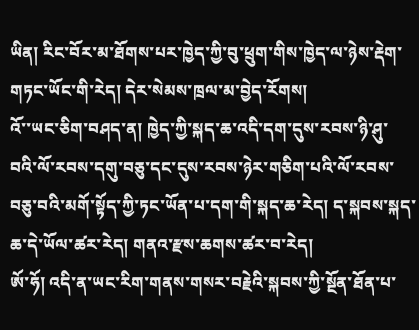ཡིན། རིང་བོར་མ་ཐོགས་པར་ཁྱེད་ཀྱི་བུ་ཕྲུག་གིས་ཁྱེད་ལ་ཉེས་རྡེག་གཏང་ཡོང་གི་རེད། དེར་སེམས་ཁྲལ་མ་བྱེད་རོགས།
འོ་་ཡང་ཅིག་བཤད་ན། ཁྱེད་ཀྱི་སྐད་ཆ་འདི་དག་དུས་རབས་ཉི་ཤུ་བའི་ལོ་རབས་དགུ་བཅུ་དང་དུས་རབས་ཉེར་གཅིག་པའི་ལོ་རབས་བཅུ་བའི་མགོ་སྟོད་ཀྱི་ཏང་ཡོན་པ་དག་གི་སྐད་ཆ་རེད། ད་སྐབས་སྐད་ཆ་དེ་ཡོལ་ཚར་རེད། གནའ་རྫས་ཆགས་ཚར་བ་རེད།
ཨོ་ཧོ། འདི་ན་ཡང་རིག་གནས་གསར་བརྗེའི་སྐབས་ཀྱི་སྔོན་ཐོན་པ་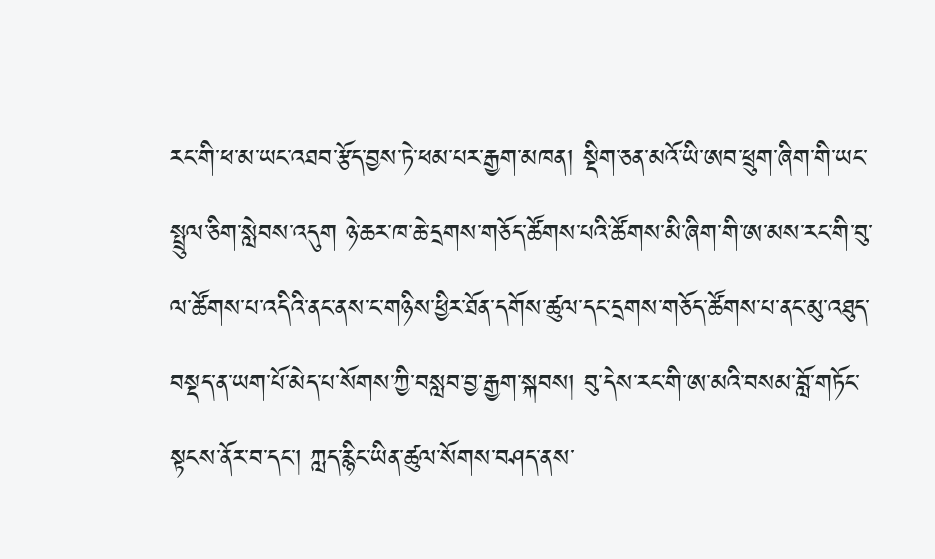རང་གི་ཕ་མ་ཡང་འཐབ་རྩོད་བྱས་ཏེ་ཕམ་པར་རྒྱག་མཁན། སྡིག་ཅན་མའོ་ཡི་ཨབ་ཕྲུག་ཞིག་གི་ཡང་སྤྲུལ་ཅིག་སླེབས་འདུག ཉེ་ཆར་ཁ་ཆེ་དྲགས་གཅོད་ཚོགས་པའི་ཚོགས་མི་ཞིག་གི་ཨ་མས་རང་གི་བུ་ལ་ཚོགས་པ་འདིའི་ནང་ནས་ང་གཉིས་ཕྱིར་ཐོན་དགོས་ཚུལ་དང་དྲགས་གཅོད་ཚོགས་པ་ནང་མུ་འཐུད་བསྡད་ན་ཡག་པོ་མེད་པ་སོགས་ཀྱི་བསླབ་བྱ་རྒྱག་སྐབས། བུ་དེས་རང་གི་ཨ་མའི་བསམ་བློ་གཏོང་སྟངས་ནོར་བ་དང་། ཀླད་རྙིང་ཡིན་ཚུལ་སོགས་བཤད་ནས་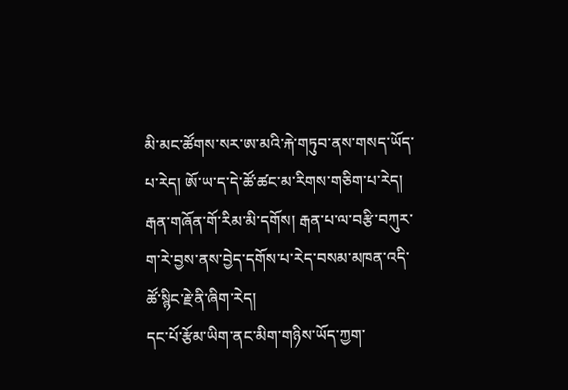མི་མང་ཚོགས་སར་ཨ་མའི་རྐེ་གཏུབ་ནས་གསད་ཡོད་པ་རེད། ཨོ་ཡ་ད་དེ་ཚོ་ཚང་མ་རིགས་གཅིག་པ་རེད། རྒན་གཞོན་གོ་རིམ་མི་དགོས། རྒན་པ་ལ་བརྩི་བཀུར་ག་རེ་བྱས་ནས་བྱེད་དགོས་པ་རེད་བསམ་མཁན་འདི་ཚོ་སྙིང་རྗེ་ནི་ཞིག་རེད།
དང་པོ་རྩོམ་ཡིག་ནང་མིག་གཉིས་ཡོད་ཀྱག་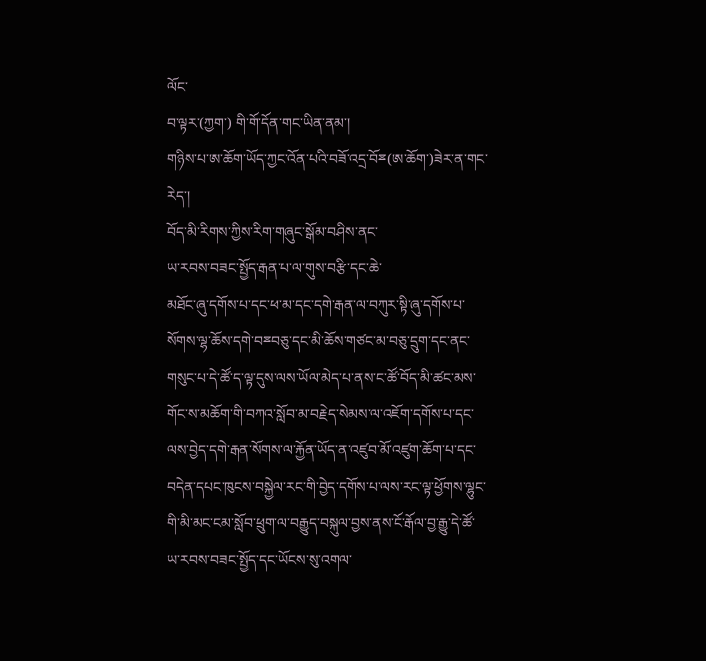ལོང་
བ་ལྟར་(ཀྱག་) གི་གོ་དོན་གང་ཡིན་ནམ་།
གཉིས་པ་ཨ་ཆོག་ཡོད་ཀྱང་འོན་པའི་བཟོ་འདྲ་བོྈ(ཨ་ཆོག་)ཟེར་ན་གང་རེད་།
བོད་མི་རིགས་ཀྱིས་རིག་གཞུང་སྒོམ་བཤིས་ནང་
ཡ་རབས་བཟང་སྤྱོད་རྒན་པ་ལ་གུས་བརྩི་དང་ཆེ་
མཐོང་ཞུ་དགོས་པ་དང་ཕ་མ་དང་དགེ་རྒན་ལ་བཀུར་སྟི་ཞུ་དགོས་པ་སོགས་ལྷ་ཆོས་དགེ་བྈབཅུ་དང་མི་ཆོས་གཙང་མ་བཅུ་དྲུག་དང་ནང་གསུང་པ་དེ་ཚོ་ད་ལྟ་དུས་ལས་ཡོལ་མེད་པ་ནས་ང་ཚོ་བོད་མི་ཚང་མས་གོང་ས་མཆོག་གི་བཀའ་སློབ་མ་བརྗེད་སེམས་ལ་འཇོག་དགོས་པ་དང་ལས་བྱེད་དགེ་རྒན་སོགས་ལ་རྐྱོན་ཡོད་ན་འཛུབ་མོ་འཛུག་ཆོག་པ་དང་
བདེན་དཔང་ཁུངས་བསྐྱེལ་རང་གི་བྱེད་དགོས་པ་ལས་རང་ལྟ་ཕྱོགས་ལྷུང་གི་མི་མང་ངམ་སློབ་ཕྲུག་ལ་བརྒྱུད་བསྐུལ་བྱས་ནས་ངོ་རྒོལ་བྱ་རྒྱུ་དེ་ཚོ་ཡ་རབས་བཟང་སྤྱོད་དང་ཡོངས་སུ་འགལ་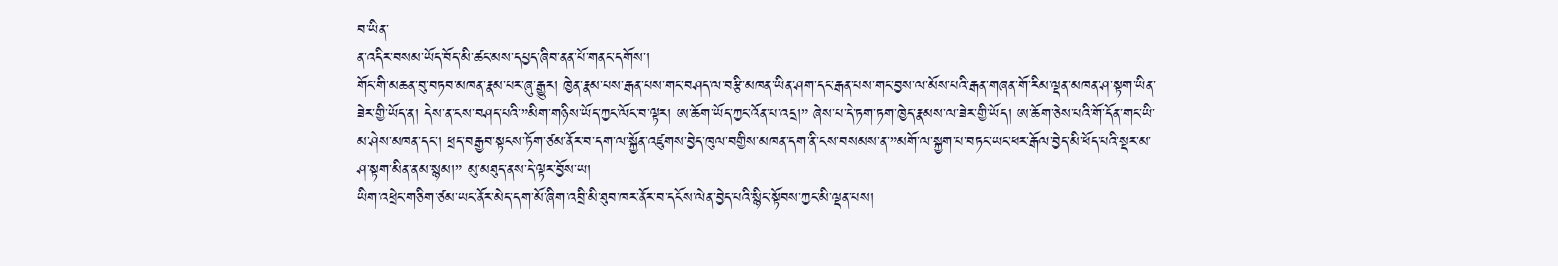བ་ཡིན་
ན་འདིར་བསམ་ཡོད་བོད་མི་ཚང་མས་དཔྱད་ཞིབ་ནན་པོ་གནང་དགོས་།
གོང་གི་མཆན་བུ་བཏབ་མཁན་རྣམ་པར་ཞུ་རྒྱུར། ཁྱེན་རྣམ་པས་རྒན་པས་གང་བཤད་ལ་བརྩི་མཁན་ཡིན་ཤག་དང་རྒན་པས་གང་བྱས་ལ་མོས་པའི་རྒན་གཞན་གོ་རིམ་ལྡན་མཁན་ཤ་སྟག་ཡིན་ཟེར་གྱི་ཡོད་ན། དེས་ན་ངས་བཤད་པའི་”མིག་གཉིས་ཡོད་ཀྱང་ལོང་བ་ལྟར། ཨ་ཆོག་ཡོད་ཀྱང་འོན་པ་འདྲ།” ཞེས་པ་དེ་ཏག་ཏག་ཁྱེད་རྣམས་ལ་ཟེར་གྱི་ཡོད། ཨ་ཆོག་ཅེས་པའི་གོ་དོན་གང་ཡི་མ་ཤེས་མཁན་དང་། ཕྲད་བརྒྱབ་སྟངས་ཏོག་ཙམ་ནོར་བ་དག་ལ་སྐྱོན་འཛུགས་བྱེད་ཁུལ་བགྱིས་མཁན་དག་ནི་ངས་བསམས་ན་”མགོ་ལ་སྐྱག་པ་བཏང་ཡང་ཕར་རྒོལ་བྱེད་མི་ཕོད་པའི་སྡར་མ་ཤ་སྟག་མིན་ནམ་སྙམ།” མུ་མཐུད་ནས་དེ་ལྟར་བྱོས་ཡ།
ཡིག་འཕྲེང་གཅིག་ཙམ་ཡང་ནོར་མེད་དག་མོ་ཞིག་འབྲི་མི་ཐུབ་ཁར་ནོར་བ་དངོས་ལེན་བྱེད་པའི་སྙིང་སྟོབས་ཀྱང་མི་ལྡན་པས།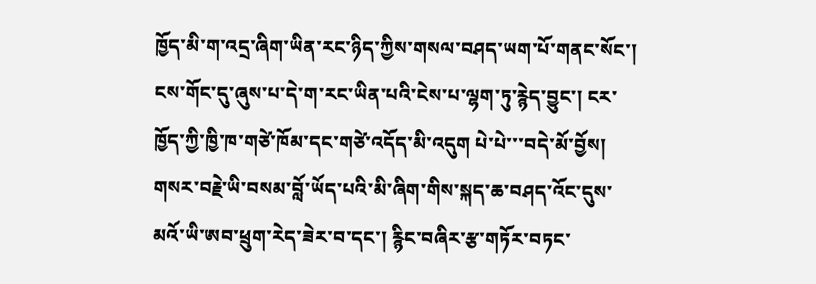ཁྱོད་མི་ག་འདྲ་ཞིག་ཡིན་རང་ཉིད་ཀྱིས་གསལ་བཤད་ཡག་པོ་གནང་སོང་། ངས་གོང་དུ་ཞུས་པ་དེ་ག་རང་ཡིན་པའི་ངེས་པ་ལྷག་ཏུ་རྙེད་བྱུང་། ངར་ཁྱོད་ཀྱི་ཁྱི་ཁ་གཙེ་ཁོམ་དང་གཙེ་འདོད་མི་འདུག པེ་པེ་་་བདེ་མོ་བྱོས།
གསར་བརྗེ་ཡི་བསམ་བློ་ཡོད་པའི་མི་ཞིག་གིས་སྐད་ཆ་བཤད་འོང་དུས་མའོ་ཡི་ཨབ་ཕྲུག་རེད་ཟེར་བ་དང་། རྙིང་བཞིར་རྩ་གཏོར་བཏང་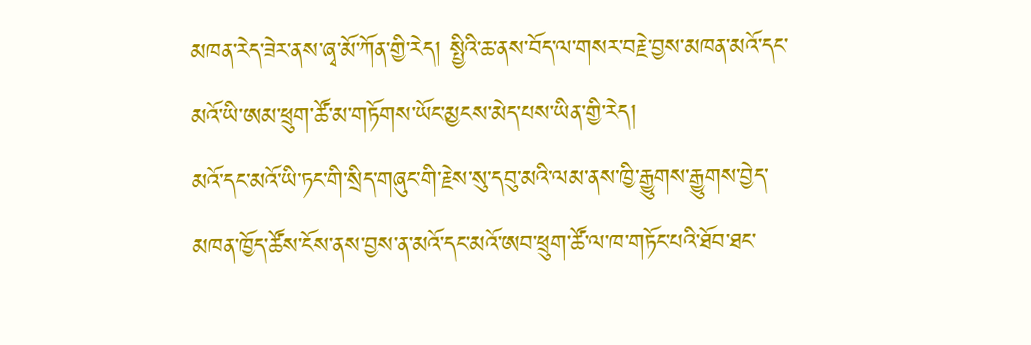མཁན་རེད་ཟེར་ནས་ཞྭ་མོ་ཀོན་གྱི་རེད། སྤྱིའི་ཆ་ནས་བོད་ལ་གསར་བརྗེ་བྱས་མཁན་མའོ་དང་མའོ་ཡི་ཨམ་ཕྲུག་ཚོ་མ་གཏོགས་ཡོང་མྱངས་མེད་པས་ཡིན་གྱི་རེད།
མའོ་དང་མའོ་ཡི་ཏང་གི་སྲིད་གཞུང་གི་རྗེས་སུ་དབུ་མའི་ལམ་ནས་ཁྱི་རྒྱུགས་རྒྱུགས་བྱེད་མཁན་ཁྱོད་ཚོས་ངོས་ནས་བྱས་ན་མའོ་དང་མའོ་ཨབ་ཕྲུག་ཚོ་ལ་ཁ་གཏོང་པའི་ཐོབ་ཐང་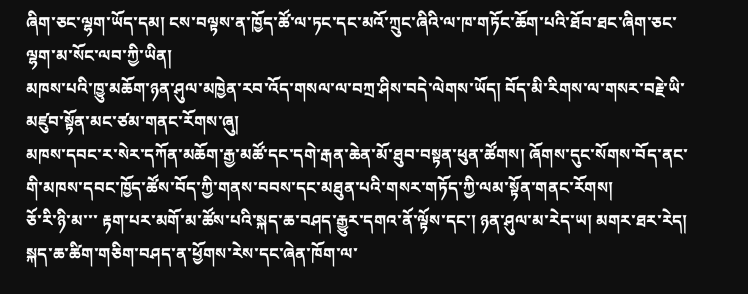ཞིག་ཅང་ལྷག་ཡོད་དམ། ངས་བལྟས་ན་ཁྱོད་ཚོ་ལ་ཏང་དང་མའོ་ཀྲུང་ཞིའི་ལ་ཁ་གཏོང་ཆོག་པའི་ཐོབ་ཐང་ཞིག་ཅང་ལྷག་མ་སོང་ལབ་ཀྱི་ཡིན།
མཁས་པའི་ཁྱུ་མཆོག་ཉན་ཤུལ་མཁྱེན་རབ་འོད་གསལ་ལ་བཀྲ་ཤིས་བདེ་ལེགས་ཡོད། བོད་མི་རིགས་ལ་གསར་བརྗེ་ཡི་མཛུབ་སྟོན་མང་ཙམ་གནང་རོགས་ཞུ།
མཁས་དབང་ར་སེར་དཀོན་མཆོག་རྒྱ་མཚོ་དང་དགེ་རྒན་ཆེན་མོ་ཐུབ་བསྟན་ཕུན་ཚོགས། ཞོགས་དུང་སོགས་བོད་ནང་གི་མཁས་དབང་ཁྱོད་ཚོས་བོད་ཀྱི་གནས་བབས་དང་མཐུན་པའི་གསར་གཏོད་ཀྱི་ལམ་སྟོན་གནང་རོགས།
ཅོ་རི་ཉི་མ་་་ རྟག་པར་མགོ་མ་ཚོས་པའི་སྐད་ཆ་བཤད་རྒྱུར་དགའ་ནོ་ལྟོས་དང་། ཉན་ཤུལ་མ་རེད་ཡ། མགར་ཐར་རེད། སྐད་ཆ་ཚིག་གཅིག་བཤད་ན་ཕྱོགས་རེས་དང་ཞེན་ཁོག་ལ་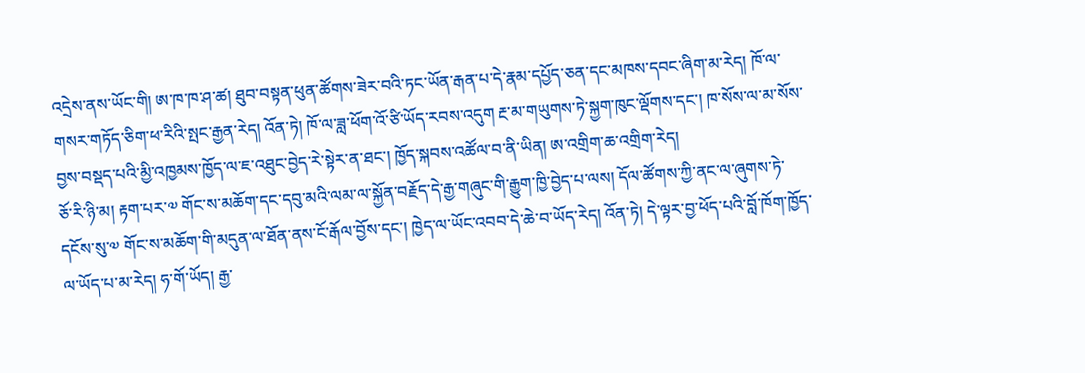འདྲེས་ནས་ཡོང་གི། ཨ་ཁ་ཁ་ཤ་ཚ། ཐུབ་བསྟན་ཕུན་ཚོགས་ཟེར་བའི་ཏང་ཡོན་རྒན་པ་དེ་རྣམ་དཔྱོད་ཅན་དང་མཁས་དབང་ཞིག་མ་རེད། ཁོ་ལ་གསར་གཏོད་ཅིག་ཕ་རིའི་སྤང་རྒྱན་རེད། འོན་ཏེ། ཁོ་ལ་ཟླ་ཕོག་འོ་ཙི་ཡོད་རབས་འདུག རྔ་མ་གཡུགས་ཏེ་སྐྱག་ཁུང་ལྡོགས་དང་། ཁ་སོས་ལ་མ་སོས་བྱས་བསྡད་པའི་མྱི་འཁྱམས་ཁྱོད་ལ་ཇ་འཐུང་བྱེད་རེ་སྟེར་ན་ཐང་། ཁྱོད་སྐབས་འཚོལ་བ་ནི་ཡིན། ཨ་འགྲིག་ཆ་འགྲིག་རེད།
ཅོ་རི་ཉི་མ། རྟག་པར་༧ གོང་ས་མཆོག་དང་དབུ་མའི་ལམ་ལ་སྐྱོན་བརྗོད་དེ་རྒྱ་གཞུང་གི་རྒྱུག་ཁྱི་བྱེད་པ་ལས། དོལ་ཚོགས་ཀྱི་ནང་ལ་ཞུགས་ཏེ་དངོས་སུ་༧ གོང་ས་མཆོག་གི་མདུན་ལ་ཐོན་ནས་ངོ་རྒོལ་བྱོས་དང་། ཁྱེད་ལ་ཡོང་འབབ་དེ་ཆེ་བ་ཡོད་རེད། འོན་ཏེ། དེ་ལྟར་བྱ་ཕོད་པའི་བློ་ཁོག་ཁྱོད་ལ་ཡོད་པ་མ་རེད། ཧ་གོ་ཡོད། རྒྱ་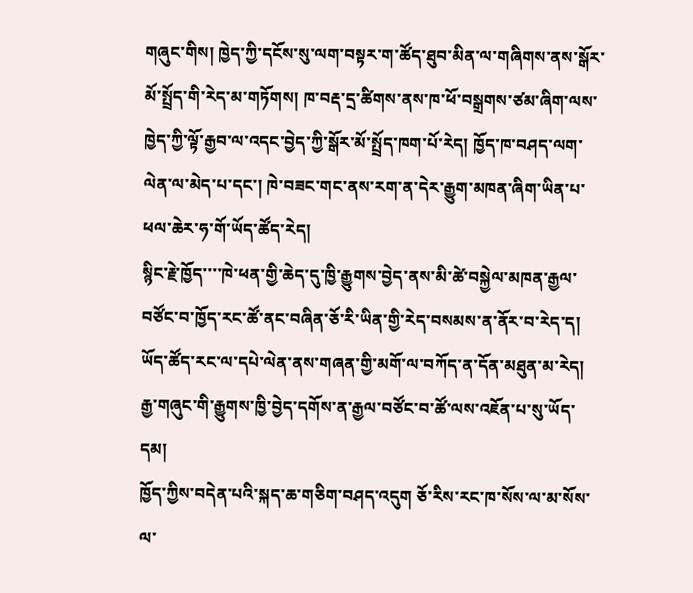གཞུང་གིས། ཁྱེད་ཀྱི་དངོས་སུ་ལག་བསྟར་ག་ཚོད་ཐུབ་མིན་ལ་གཞིགས་ནས་སྒོར་མོ་སྤྲོད་གི་རེད་མ་གཏོགས། ཁ་བརྡ་དྲ་ཚིགས་ནས་ཁ་ཕོ་བསྒྲགས་ཙམ་ཞིག་ལས་ཁྱེད་ཀྱི་ལྟོ་རྒྱབ་ལ་འདང་བྱེད་ཀྱི་སྒོར་མོ་སྤྲོད་ཁག་པོ་རེད། ཁྱོད་ཁ་བཤད་ལག་ལེན་ལ་མེད་པ་དང་། ཁེ་བཟང་གང་ནས་རག་ན་དེར་རྒྱུག་མཁན་ཞིག་ཡིན་པ་ཕལ་ཆེར་ཧ་གོ་ཡོད་ཚོད་རེད།
སྙིང་རྗེ་ཁྱོད་་་་ཁེ་ཕན་གྱི་ཆེད་དུ་ཁྱི་རྒྱུགས་བྱེད་ནས་མི་ཚེ་བསྐྱེལ་མཁན་རྒྱལ་བཙོང་བ་ཁྱོད་རང་ཚོ་ནང་བཞིན་ཅོ་རི་ཡིན་གྱི་རེད་བསམས་ན་ནོར་བ་རེད་ད། ཡོད་ཚོད་རང་ལ་དཔེ་ལེན་ནས་གཞན་གྱི་མགོ་ལ་བཀོད་ན་དོན་མཐུན་མ་རེད། རྒྱ་གཞུང་གི་རྒྱུགས་ཁྱི་བྱེད་དགོས་ན་རྒྱལ་བཙོང་བ་ཚོ་ལས་འཇོན་པ་སུ་ཡོད་དམ།
ཁྱོད་ཀྱིས་བདེན་པའི་སྐད་ཆ་གཅིག་བཤད་འདུག ཅོ་རིས་རང་ཁ་སོས་ལ་མ་སོས་ལ་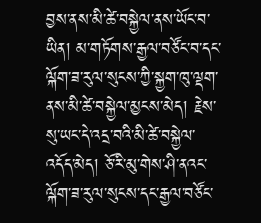བྱས་ནས་མི་ཚེ་བསྐྱེལ་ནས་ཡོང་བ་ཡིན། མ་གཏོགས་རྒྱལ་བཙོང་བ་དང་ལྐོག་ཟ་རུལ་སུངས་ཀྱི་སྐྱག་ཁུ་ལྡག་ནས་མི་ཚེ་བསྐྱེལ་མྱངས་མེད། རྗེས་སུ་ཡང་དེ་འདྲ་བའི་མི་ཚེ་བསྐྱེལ་འདོད་མེད། ཅོ་རི་མུ་གེས་ཤི་ནའང་ལྐོག་ཟ་རུལ་སུངས་དང་རྒྱལ་བཙོང་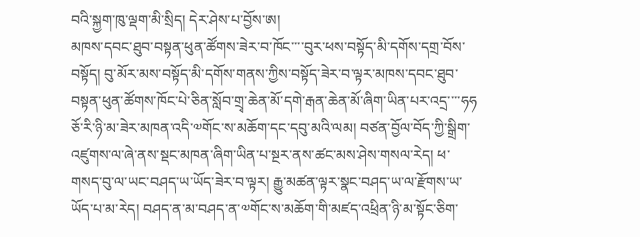བའི་སྐྱག་ཁུ་ལྡག་མི་སྲིད། དེར་ཤེས་པ་བྱོས་ཨ།
མཁས་དབང་ཐུབ་བསྟན་ཕུན་ཚོགས་ཟེར་བ་ཁོང་་་་བུར་ཕས་བསྟོད་མི་དགོས་དགྲ་བོས་བསྟོད། བུ་མོར་མས་བསྟོད་མི་དགོས་གནས་ཀྱིས་བསྟོད་ཟེར་བ་ལྟར་མཁས་དབང་ཐུབ་བསྟན་ཕུན་ཚོགས་ཁོང་པེ་ཅིན་སློབ་གྲྭ་ཆེན་མོ་དགེ་རྒན་ཆེན་མོ་ཞིག་ཡིན་པར་འདྲ་་་་ཧཧ
ཅོ་རི་ཉི་མ་ཟེར་མཁན་འདི་༧གོང་ས་མཆོག་དང་དབུ་མའི་ལམ། བཙན་བྱོལ་བོད་ཀྱི་སྒྲིག་འཛུགས་ལ་ཞེ་ནས་སྡང་མཁན་ཞིག་ཡིན་པ་སྔར་ནས་ཚང་མས་ཤེས་གསལ་རེད། ཕ་གསད་བུ་ལ་ཡང་བཤད་ཡ་ཡོད་ཟེར་བ་ལྟར། རྒྱུ་མཚན་ལྟར་སྣང་བཤད་ཡ་ལ་རྫོགས་ཡ་ཡོད་པ་མ་རེད། བཤད་ན་མ་བཤད་ན་༧གོང་ས་མཆོག་གི་མཛད་འཕྲིན་ཉི་མ་སྟོང་ཅིག་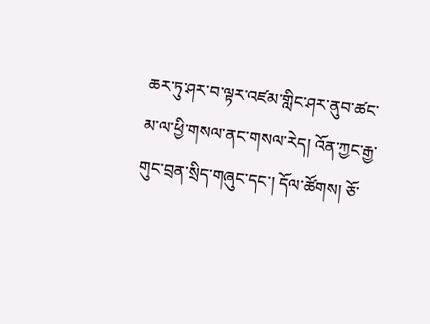ཆར་ཏུ་ཤར་བ་ལྟར་འཛམ་གླིང་ཤར་ནུབ་ཚང་མ་ལ་ཕྱི་གསལ་ནང་གསལ་རེད། འོན་ཀྱང་རྒྱ་གུང་བྲན་སྲིད་གཞུང་དང་། དོལ་ཚོགས། ཅོ་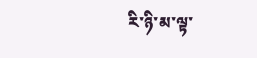རི་ཉི་མ་ལྟ་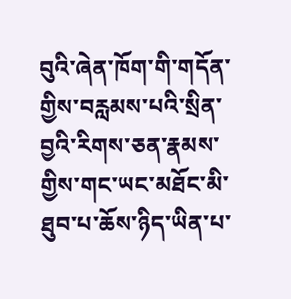བུའི་ཞེན་ཁོག་གི་གདོན་གྱིས་བརླམས་པའི་སྲིན་བྱའི་རིགས་ཅན་རྣམས་གྱིས་གང་ཡང་མཐོང་མི་ཐུབ་པ་ཆོས་ཉིད་ཡིན་པ་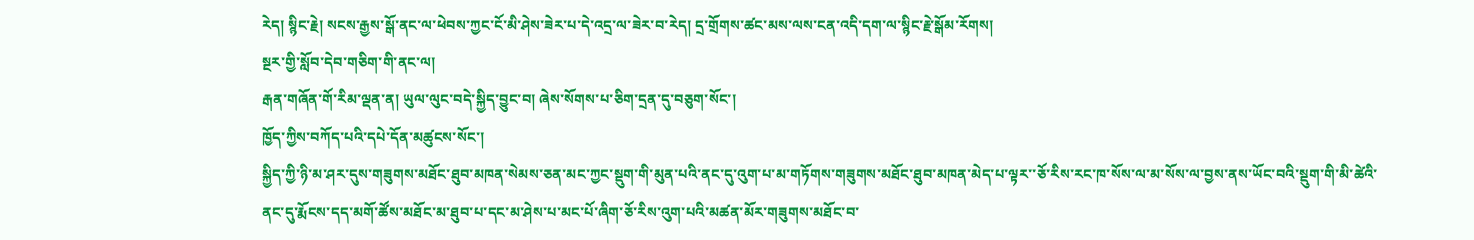རེད། སྙིང་རྗེ། སངས་རྒྱས་སྒོ་ནང་ལ་ཕེབས་ཀྱང་ངོ་མི་ཤེས་ཟེར་པ་དེ་འདྲ་ལ་ཟེར་བ་རེད། དྲ་གྲོགས་ཚང་མས་ལས་ངན་འདི་དག་ལ་སྙིང་རྗེ་སྒོམ་རོགས།
སྔར་གྱི་སློབ་དེབ་གཅིག་གི་ནང་ལ།
རྒན་གཞོན་གོ་རིམ་ལྡན་ན། ཡུལ་ལུང་བདེ་སྐྱིད་བྱུང་བ། ཞེས་སོགས་པ་ཅིག་དྲན་དུ་བཅུག་སོང་།
ཁྱོད་ཀྱིས་བཀོད་པའི་དཔེ་དོན་མཚུངས་སོང་།
སྐྱིད་ཀྱི་ཉི་མ་ཤར་དུས་གཟུགས་མཐོང་ཐུབ་མཁན་སེམས་ཅན་མང་ཀྱང་སྡུག་གི་མུན་པའི་ནང་དུ་འུག་པ་མ་གཏོགས་གཟུགས་མཐོང་ཐུབ་མཁན་མེད་པ་ལྟར་་ཅོ་རིས་རང་ཁ་སོས་ལ་མ་སོས་ལ་བྱས་ནས་ཡོང་བའི་སྡུག་གི་མི་ཚེའི་ནང་དུ་རྨོངས་དད་མགོ་ཚོས་མཐོང་མ་ཐུབ་པ་དང་མ་ཤེས་པ་མང་པོ་ཞིག་ཅོ་རིས་འུག་པའི་མཚན་མོར་གཟུགས་མཐོང་བ་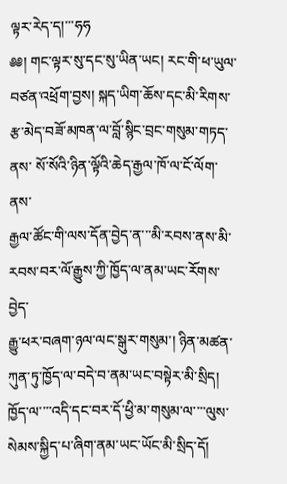ལྟར་རེད་ད།་་་ཧཧ
༅༅། གང་ལྟར་སུ་དང་སུ་ཡིན་ཡང། རང་གི་ཕ་ཡུལ་བཙན་འཕྲོག་བྱས། སྐད་ཡིག་ཆོས་དང་མི་རིགས་
རྩ་མེད་བཟོ་མཁན་ལ་བློ་སྙིང་བྲང་གསུམ་གཏད་ནས་ སོ་སོའི་ཉིན་ལྟོའི་ཆེད་རྒྱལ་ཁོ་ལ་ངོ་ལོག་ནས་
རྒྱལ་ཚོང་གི་ལས་དོན་བྱེད་ན་་་མི་རབས་ནས་མི་རབས་བར་ལོ་རྒྱུས་ཀྱི་ཁྱོད་ལ་ནམ་ཡང་རོགས་བྱེད་
རྒྱུ་ཕར་བཞག་ཉལ་ལང་སྒུར་གསུམ་། ཉིན་མཚན་ཀུན་ཏུ་ཁྱོད་ལ་བདེ་བ་ནམ་ཡང་བསྟེར་མི་སྲིད།
ཁྱོད་ལ་་་་འདི་དང་བར་དོ་ཕྱི་མ་གསུམ་ལ་་་་ལུས་སེམས་སྐྱིད་པ་ཞིག་ནམ་ཡང་ཡོང་མི་སྲིད་དོ།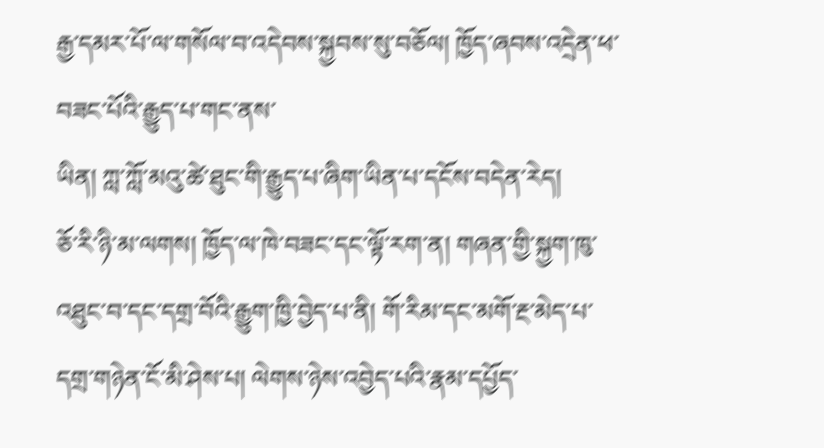རྒྱ་དམར་པོ་ལ་གསོལ་བ་འདེབས་སྐྱབས་སུ་བཅོལ། ཁྱོད་ཞབས་འདྲེན་ཕ་བཟང་པོའི་རྒྱུད་པ་གང་ནས་
ཡིན། ཀླ་ཀློ་མའུ་ཚེ་ཐུང་གི་རྒྱུད་པ་ཞིག་ཡིན་པ་དངོས་བདེན་རེད།
ཅོ་རི་ཉི་མ་ལགས། ཁྱོད་ལ་ཁེ་བཟང་དང་ལྟོ་རག་ན། གཞན་གྱི་སྐྱག་ཁུ་འཐུང་བ་དང་དགྲ་བོའི་རྒྱུག་ཁྱི་བྱེད་པ་ནི། གོ་རིམ་དང་མགོ་རྔ་མེད་པ་དགྲ་གཉེན་ངོ་མི་ཤེས་པ། ལེགས་ཉེས་འབྱེད་པའི་རྣམ་དཔྱོད་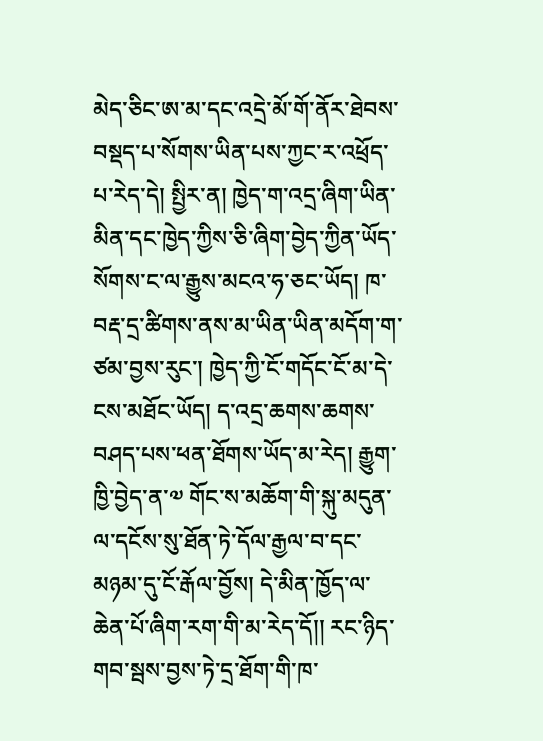མེད་ཅིང་ཨ་མ་དང་འདྲེ་མོ་གོ་ནོར་ཐེབས་བསྡད་པ་སོགས་ཡིན་པས་ཀྱང་ར་འཕྲོད་པ་རེད་དེ། སྤྱིར་ན། ཁྱེད་ག་འདྲ་ཞིག་ཡིན་མིན་དང་ཁྱེད་ཀྱིས་ཅི་ཞིག་བྱེད་ཀྱིན་ཡོད་སོགས་ང་ལ་རྒྱུས་མངའ་ཧ་ཅང་ཡོད། ཁ་བརྡ་དྲ་ཚིགས་ནས་མ་ཡིན་ཡིན་མདོག་ག་ཙམ་བྱས་རུང་། ཁྱེད་ཀྱི་ངོ་གདོང་ངོ་མ་དེ་ངས་མཐོང་ཡོད། ད་འདྲ་ཆགས་ཆགས་བཤད་པས་ཕན་ཐོགས་ཡོད་མ་རེད། རྒྱུག་ཁྱི་བྱེད་ན་༧ གོང་ས་མཆོག་གི་སྐུ་མདུན་ལ་དངོས་སུ་ཐོན་ཏེ་དོལ་རྒྱལ་བ་དང་མཉམ་དུ་ངོ་རྒོལ་བྱོས། དེ་མིན་ཁྱོད་ལ་ཆེན་པོ་ཞིག་རག་གི་མ་རེད་དོ།། རང་ཉིད་གབ་སྦས་བྱས་ཏེ་དྲ་ཐོག་གི་ཁ་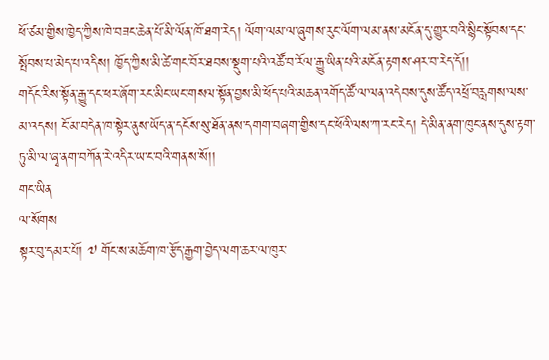ཕོ་ཙམ་གྱིས་ཁྱེད་ཀྱིས་ཁེ་བཟང་ཆེན་པོ་མི་ལོན་ཁོ་ཐག་རེད། ལོག་ལམ་ལ་ཞུགས་རུང་ལོག་ལམ་ནས་མངོན་དུ་གྱུར་བའི་སྙིང་སྟོབས་དང་སྤོབས་པ་མེད་པ་འདིས། ཁྱོད་ཀྱིས་མི་ཚེ་གང་བོར་ཐབས་སྡུག་པའི་འཚོ་བ་རོལ་རྒྱུ་ཡིན་པའི་མངོན་རྟགས་ཤར་བ་རེད་དོ།།
གདོང་རིས་སྟོན་རྒྱུ་དང་ཕར་ཞོག་རང་མིང་ཡང་གསལ་སྟོན་བྱས་མི་ཕོད་པའི་མཆན་འགོད་ཚོ་ལ་ལན་འདེབས་དུས་ཚོད་འཕྲོ་བརླགས་ལས་མ་འདས། ངོ་མ་བདེན་ཁ་སྟེར་ནུས་ཡོད་ན་དངོས་སུ་ཐོན་ནས་དགག་བཞག་གྱིས་དང་ཕོའི་ལས་ཀ་རང་རེད། དེ་མིན་ནག་ཁུང་ནས་དུས་རྟག་ཏུ་མི་ལ་ཞྭ་ནག་བཀོན་རེ་འདིར་ཡ་ང་བའི་གནས་སོ།།
གང་ཡིན
ལ་སོགས
སྟར་བུ་དམར་པོ། ༧ གོང་ས་མཆོག་ཁ་རྩོད་རྒྱག་བྱེད་ལག་ཆར་ལ་ཁུར་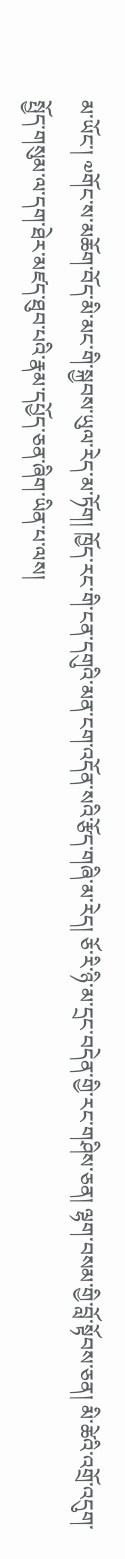མ་ཡོང་། ༧གོང་ས་མཆོག་བོད་མི་མང་གི་སྐྱབས་ཡུལ་རེད་མ་ཏོག། ཁྱོད་རང་གི་ངན་དགུའི་མན་ངག་འདོན་སའི་རྩོད་གཞི་མ་རེད། ཅོ་རི་ཉི་མ་དྲང་བདེན་གྱི་རང་གཤིས་ཅན། ལྷག་བསམ་གྱི་བློ་སྟོབས་ཅན། མི་ཚེའི་འགྲོ་འདུག་སྤྱོད་གསུམ་ལ་དག་ཐེར་མཛད་ཐུབ་པའི་རྣམ་དཔྱོད་ཅན་ཞིག་ཡིན་པ་ལས།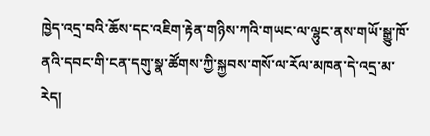ཁྱེད་འདྲ་བའི་ཆོས་དང་འཇིག་རྟེན་གཉིས་ཀའི་གཡང་ལ་ལྷུང་ནས་གཡོ་སྒྱུ་ཁོ་ནའི་དབང་གི་ངན་དགུ་སྣ་ཚོགས་ཀྱི་སྐྱབས་གསོ་ལ་རོལ་མཁན་དེ་འདྲ་མ་རེད།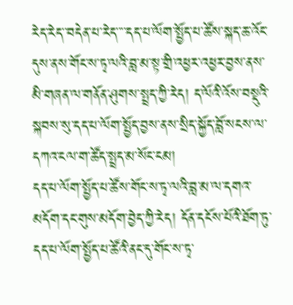རེད་རེད་་བདེན་པ་རེད་་་་དད་པ་ལོག་སྤྱོད་པ་ཚོས་སྐད་ཆ་འོང་དུས་ནས་གོང་ས་ཏྭ་ལའི་བླ་མ་སྟ་གྲི་འཕྱར་འཕྱར་བྱས་ནས་མི་གཞན་ལ་གནོན་ཤུགས་སྤྲད་ཀྱི་རེད། ད་ལོའི་འོས་བསྡུའི་སྐབས་སུ་དད་པ་ལོག་སྤྱོད་བྱས་ནས་སྲིད་སྐྱོད་བློ་སངས་ལ་དཀའ་ངལ་ག་ཚོད་སྤྲད་མ་སོང་ངམ།
དད་པ་ལོག་སྤྱོད་པ་ཚོས་གོང་ས་ཏྭ་ལའི་བླ་མ་ལ་དགའ་མདོག་དང་གུས་མདོག་བྱེད་ཀྱི་རེད། དོན་དངོས་པོའི་ཐོག་ཏུ་དད་པ་ལོག་སྤྱོད་པ་ཚོའི་ནང་དུ་གོང་ས་ཏྭ་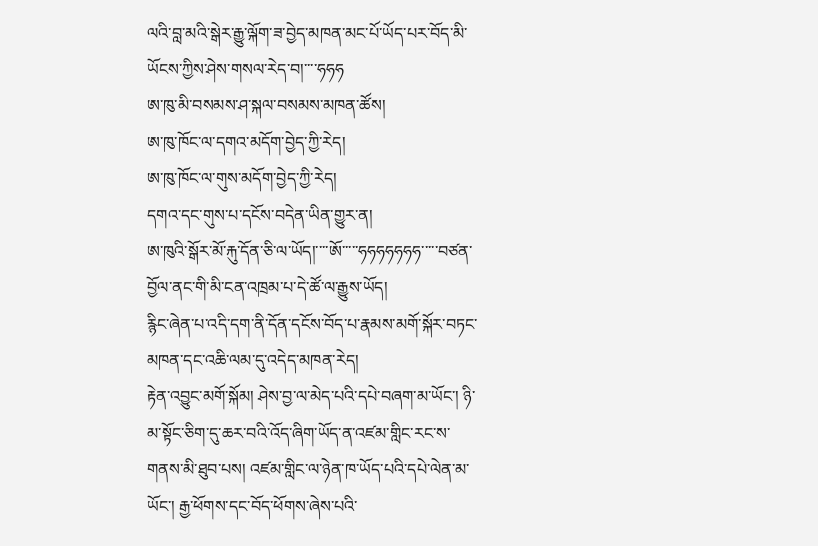ལའི་བླ་མའི་སྒེར་རྒྱུ་ལྐོག་ཟ་བྱེད་མཁན་མང་པོ་ཡོད་པར་བོད་མི་ཡོངས་ཀྱིས་ཤེས་གསལ་རེད་བ།་་་་ཧཧཧ
ཨ་ཁུ་མི་བསམས་ཤ་སྐལ་བསམས་མཁན་ཚོས།
ཨ་ཁུ་ཁོང་ལ་དགའ་མདོག་བྱེད་ཀྱི་རེད།
ཨ་ཁུ་ཁོང་ལ་གུས་མདོག་བྱེད་ཀྱི་རེད།
དགའ་དང་གུས་པ་དངོས་བདེན་ཡིན་གྱུར་ན།
ཨ་ཁུའི་སྒོར་མོ་རྐུ་དོན་ཅི་ལ་ཡོད།་་་་ཨོ་་་་་ཧཧཧཧཧཧཧ་་་་་བཙན་བྱོལ་ནང་གི་མི་ངན་འཁྲམ་པ་དེ་ཚོ་ལ་རྒྱུས་ཡོད།
རྙིང་ཞེན་པ་འདི་དག་ནི་དོན་དངོས་བོད་པ་རྣམས་མགོ་སྐོར་བཏང་མཁན་དང་འཆི་ལམ་དུ་འདེད་མཁན་རེད།
རྟེན་འབྱུང་མགོ་སྐོམ། ཤེས་བྱ་ལ་མེད་པའི་དཔེ་བཞག་མ་ཡོང་། ཉི་མ་སྟོང་ཅིག་དུ་ཆར་བའི་འོད་ཞིག་ཡོད་ན་འཛམ་གླིང་རང་ས་གནས་མི་ཐུབ་པས། འཛམ་གླིང་ལ་ཉེན་ཁ་ཡོད་པའི་དཔེ་ལེན་མ་ཡོང་། རྒྱ་ཕོགས་དང་བོད་ཕོགས་ཞེས་པའི་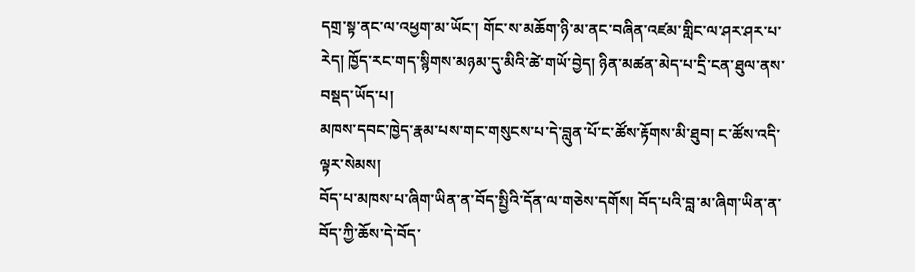དགྲ་སྟ་ནང་ལ་འཕྱག་མ་ཡོང་། གོང་ས་མཆོག་ཉི་མ་ནང་བཞིན་འཛམ་གླིང་ལ་ཤར་ཤར་པ་རེད། ཁྱོད་རང་གད་སྙིགས་མཉམ་དུ་མིའི་ཚེ་གཡོ་བྱེད། ཉིན་མཚན་མེད་པ་དྲི་ངན་ཐུལ་ནས་བསྡད་ཡོད་པ།
མཁས་དབང་ཁྱེད་རྣམ་པས་གང་གསུངས་པ་དེ་བླུན་པོ་ང་ཚོས་རྟོགས་མི་ཐུབ། ང་ཚོས་འདི་ལྟར་སེམས།
བོད་པ་མཁས་པ་ཞིག་ཡིན་ན་བོད་སྤྱིའི་དོན་ལ་གཅེས་དགོས། བོད་པའི་བླ་མ་ཞིག་ཡིན་ན་བོད་ཀྱི་ཆོས་དེ་བོད་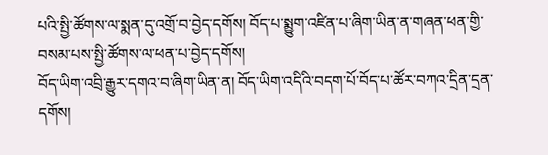པའི་སྤྱི་ཚོགས་ལ་སྨན་དུ་འགྲོ་བ་བྱེད་དགོས། བོད་པ་སྨྱུག་འཛིན་པ་ཞིག་ཡིན་ན་གཞན་ཕན་གྱི་བསམ་པས་སྤྱི་ཚོགས་ལ་ཕན་པ་བྱེད་དགོས།
བོད་ཡིག་འབྲི་རྒྱུར་དགའ་བ་ཞིག་ཡིན་ན། བོད་ཡིག་འདིའི་བདག་པོ་བོད་པ་ཚོར་བཀའ་དྲིན་དྲན་དགོས།